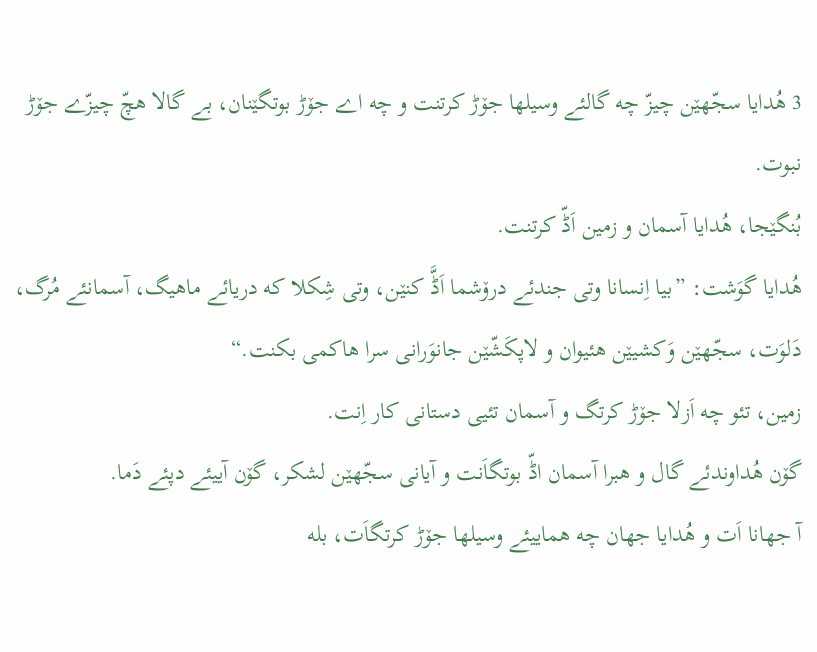3 هُدایا سجّهێن چیزّ چه گالئے وسیلها جۆڑ کرتنت و چه اے جۆڑ بوتگێنان، بے گالا هچّ چیزّے جۆڑ نبوت.
بُنگێجا، هُدایا آسمان و زمین اَڈّ کرتنت.
هُدایا گوَشت: ”بیا اِنسانا وتی جندئے درۆشما اَڈَّ کنێن، وتی شِکلا که دریائے ماهیگ، آسمانئے مُرگ، دَلوَت، سجّهێن وَکشیێن هئیوان و لاپکَشّێن جانوَرانی سرا هاکمی بکنت.“
زمین، تئو چه اَزلا جۆڑ کرتگ و آسمان تئیی دستانی کار اِنت.
گۆن هُداوندئے گال و هبرا آسمان اڈّ بوتگاَنت و آیانی سجّهێن لشکر، گۆن آییئے دپئے دَما.
آ جهانا اَت و هُدایا جهان چه هماییئے وسیلها جۆڑ کرتگاَت، بله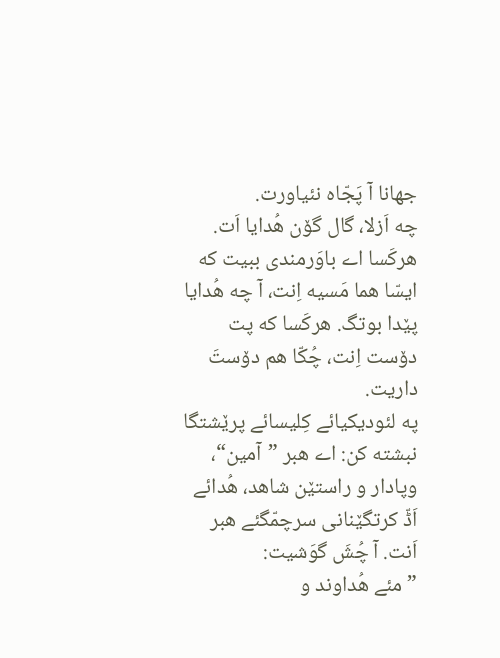جهانا آ پَجّاه نئیاورت.
چه اَزلا، گال گۆن هُدایا اَت.
هرکَسا اے باوَرمندی ببیت که ایسّا هما مَسیه اِنت، آ چه هُدایا پێدا بوتگ. هرکَسا که پت دۆست اِنت، چُکّا هم دۆستَ داریت.
په لئودیکیائے کِلیسائے پرێشتگا نبشته کن: اے هبر ”آمین“، وپادار و راستێن شاهد، هُدائے اَڈّ کرتگێنانی سرچمّگئے هبر اَنت. آ چُشَ گوَشیت:
”مئے هُداوند و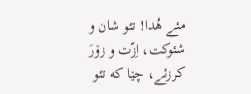مئے هُدا! تئو شان و شئوکت، اِزّت و زۆرَ کرزئے، چێا که تئو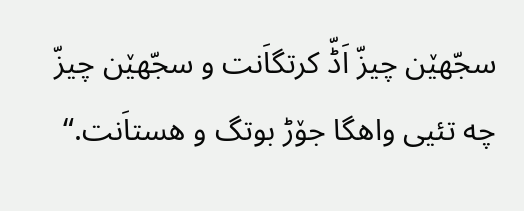سجّهێن چیزّ اَڈّ کرتگاَنت و سجّهێن چیزّ چه تئیی واهگا جۆڑ بوتگ و هستاَنت.“